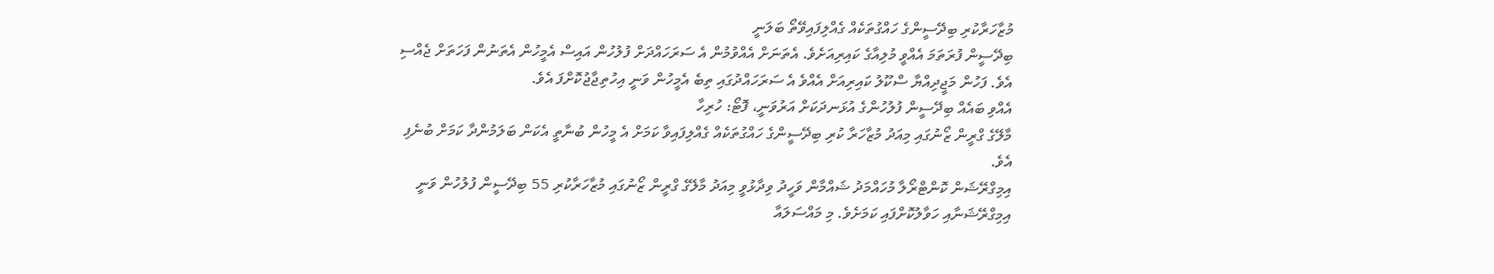މުޒާހަރާކުރި ބިދޭސީންގެ ހައްގުތަކެއް ގެއްލިފައިވޭތޯ ބަލަނީ
ބިދޭސީން ފުރަތަމަ އެއްވީ މުލިއާގެ ކައިރިއަށެވެ. އެތަނަށް އެއްވުމުން އެ ސަރަހައްދަށް ފުލުހުން އައިސް އެމީހުން އެތަނުން ފަހަތަށް ޖެއްސި އެވެ. ފަހުން މަޖީދިއްޔާ ސްކޫލު ކައިރިއަށް އެއްވެ އެ ސަރަހައްދުގައި ތިބެ އެމީހުން ވަނީ އިހުތިޖާޖުކޮށްފަ އެވެ.
އެއްވި ބައެއް ބިދޭސީން ފުލުހުންގެ އުޅަނދަކަށް އަރުވަނީ، ފޮޓޯ: ހުރިހާ
މާލޭގެ ގްރީން ޒޯނުގައި މިއަދު މުޒާހަރާ ކުރި ބިދޭސީންގެ ހައްގުތަކެއް ގެއްލިފައިވާ ކަމަށް އެ މީހުން ބުނާތީ އެކަން ބަލަމުންދާ ކަމަށް ބުނެފި އެވެ.
އިމިގްރޭޝަން ކޮންޓްރޯލާ މުހައްމަދު ޝައްމާން ވަހީދު ވިދާޅުވީ މިއަދު މާލޭގެ ގްރީން ޒޯނުގައި މުޒާހަރާކުރި 55 ބިދޭސީން ފުލުހުން ވަނީ އިމިގްރޭޝަނާއި ހަވާލުކޮށްފައި ކަމަށެވެ. މި މައްސަލައާ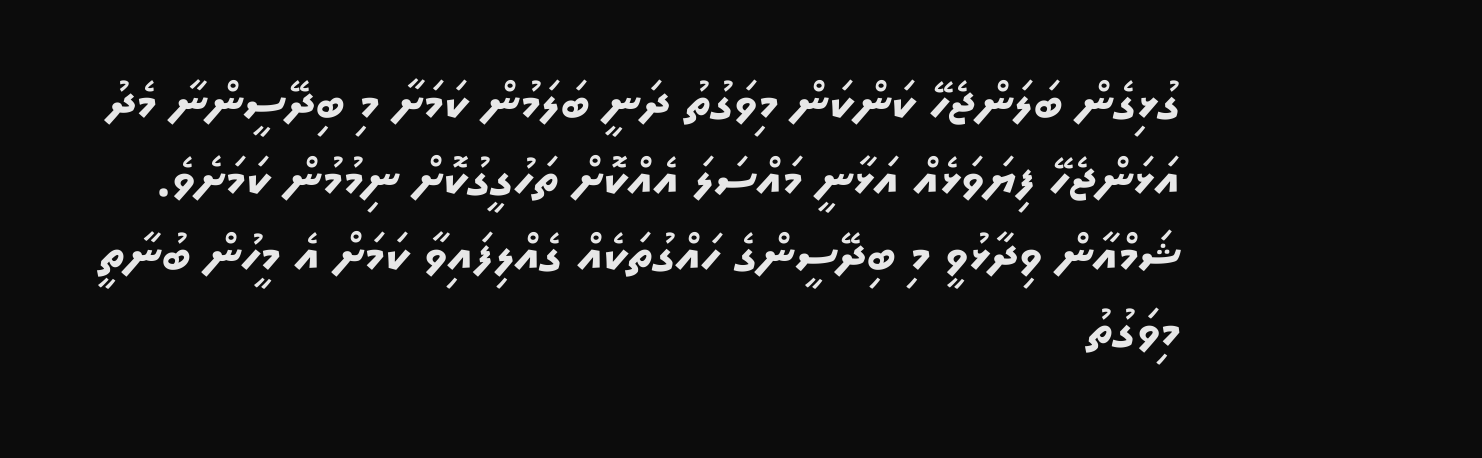ގުޅިގެން ބަލަންޖެހޭ ކަންކަން މިވަގުތު ދަނީ ބަލަމުން ކަމަށާ މި ބިދޭސީންނާ މެދު އަޅަންޖެހޭ ފިޔަވަޅެއް އަޅާނީ މައްސަލަ އެއްކޮށް ތަހުގީގުކޮށް ނިމުމުން ކަމަށެވެ.
ޝަމްއާން ވިދާޅުވީ މި ބިދޭސީންގެ ހައްގުތަކެއް ގެއްލިފައިވާ ކަމަށް އެ މީހުން ބުނާތީ މިވަގުތު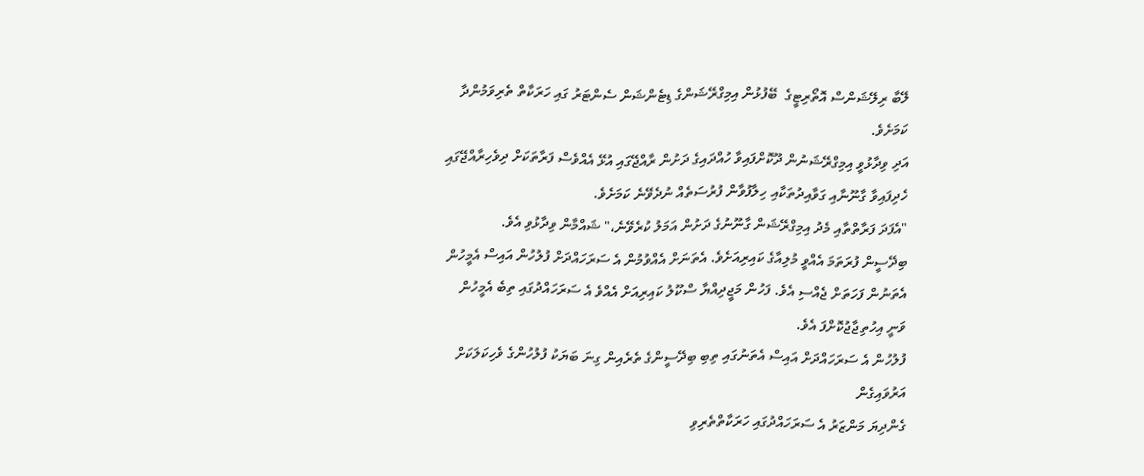ލޭބާ ރިލޭޝަންސް އޮތޯރިޓީގެ  ބޭފުޅުން އިމިގްރޭޝަންގެ ޑިޓެންޝަން ސެންޓަރު ގައި ހަރަކާތް ތެރިވަމުންދާ ކަމަށެވެ.
އަދި ވިދާޅުވީ އިމިގްރޭޝަނުން ދޫކޮށްފައިވާ ހުއްދައިގެ ދަށުން ރާއްޖޭގައި އުޅޭ އެއްވެސް ފަރާތަކަށް ދިވެހިރާއްޖޭގައި ހެދިފައިވާ ގާނޫނާއި ގަވާއިދުތަކާއި ހިލާފުވާން ފުރުސަތެއް ނުދެވޭނެ ކަމަށެވެ.
"އެފަދަ ފަރާތްތާއި މެދު އިމިގްރޭޝަން ގާނޫނުގެ ދަށުން އަމަލު ކުރެވޭނެ،" ޝައްމާން ވިދާޅުވި އެވެ.
ބިދޭސީން ފުރަތަމަ އެއްވީ މުލިއާގެ ކައިރިއަށެވެ. އެތަނަށް އެއްވުމުން އެ ސަރަހައްދަށް ފުލުހުން އައިސް އެމީހުން އެތަނުން ފަހަތަށް ޖެއްސި އެވެ. ފަހުން މަޖީދިއްޔާ ސްކޫލު ކައިރިއަށް އެއްވެ އެ ސަރަހައްދުގައި ތިބެ އެމީހުން ވަނީ އިހުތިޖާޖުކޮށްފަ އެވެ.
ފުލުހުން އެ ސަރަހައްދަށް އައިސް އެތަނުގައި ތިބި ބިދޭސީންގެ ތެރެއިން ގިނަ ބަޔަކު ފުލުހުންގެ ވެހިކަލަކަށް އަރުވައިގެން
ގެންދިޔަ މަންޒަރު އެ ސަރަހައްދުގައި ހަރަކާތްތެރިވި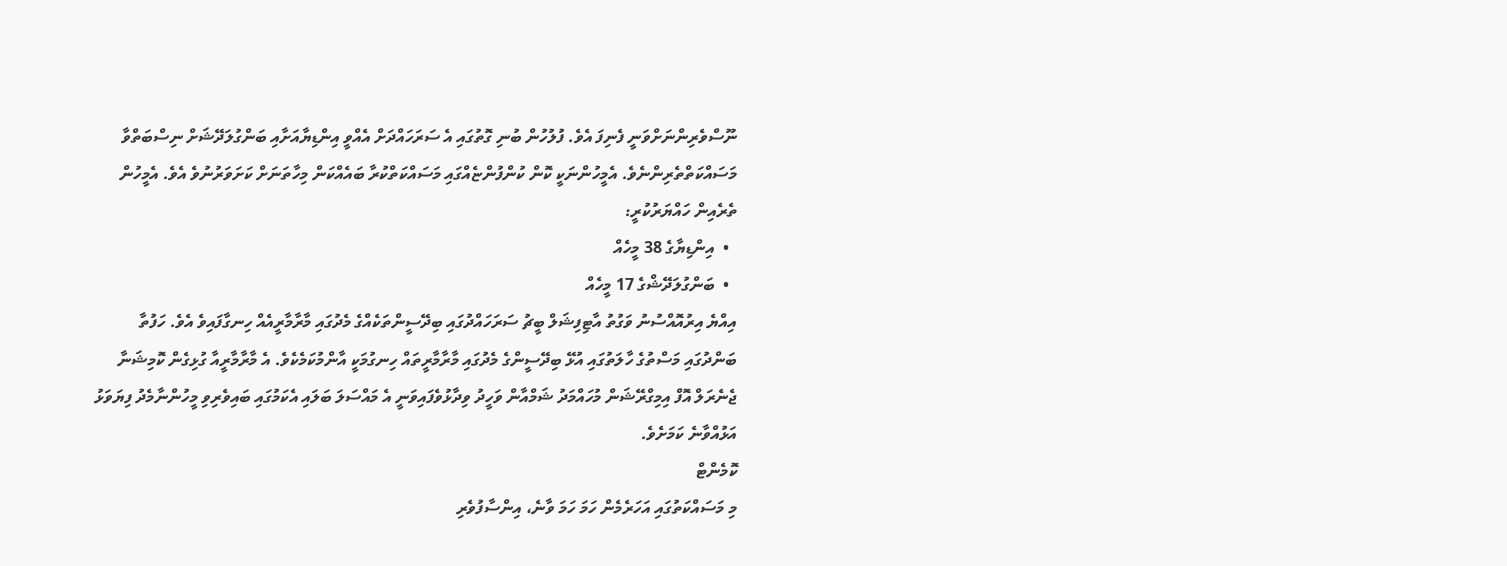ނޫސްވެރިންނަށްވަނީ ފެނިފަ އެވެ. ފުލުހުން ބުނި ގޮތުގައި އެ ސަރަހައްދަށް އެއްވީ އިންޑިޔާއަށާއި ބަންގުލަދޭޝަށް ނިސްބަތްވާ މަސައްކަތްތެރިންނެވެ. އެމީހުންނަކީ ކޮން ކުންފުންޏެއްގައި މަސައްކަތްކުރާ ބައެއްކަން މިހާތަނަށް ކަށަވަރުނުވެ އެވެ. އެމީހުން ތެރެއިން ހައްޔަރުކުރީ:
  •  އިންޑިޔާގެ 38 މީހެއް
  •  ބަންގުލަދޭޝްގެ 17 މީހެއް
އިއްޔެ އިރުއޮއްސުނު ވަގުތު އާޓިފިޝަލް ބީޗު ސަރަހައްދުގައި ބިދޭސީންތަކެއްގެ މެދުގައި މާރާމާރީއެއް ހިނގާފައިވެ އެވެ. ހަފުތާ ބަންދުގައި މަސްތުގެ ހާލަތުގައި އުޅޭ ބިދޭސީންގެ މެދުގައި މާރާމާރީތައް ހިނގުމަކީ އާންމުކަމެކެވެ. އެ މާރާމާރީއާ ގުޅިގެން ކޮމިޝަނާ ޖެނެރަލް އޮފް އިމިގްރޭޝަން މުހައްމަދު ޝަމްއާން ވަހީދު ވިދާޅުވެފައިވަނީ އެ މައްސަލަ ބަލައި އެކަމުގައި ބައިވެރިވި މީހުންނާމެދު ފިޔަވަޅު އަޅުއްވާނެ ކަމަށެވެ.
ކޮމެންޓް
މި މަސައްކަތުގައި އަހަރެމެން ހަމަ ހަމަ ވާނެ، އިންސާފުވެރި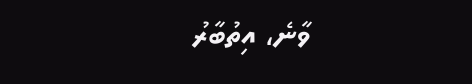ވާނެ، އިތުބާރު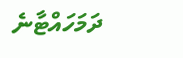ދަމަހައްޓާނެ